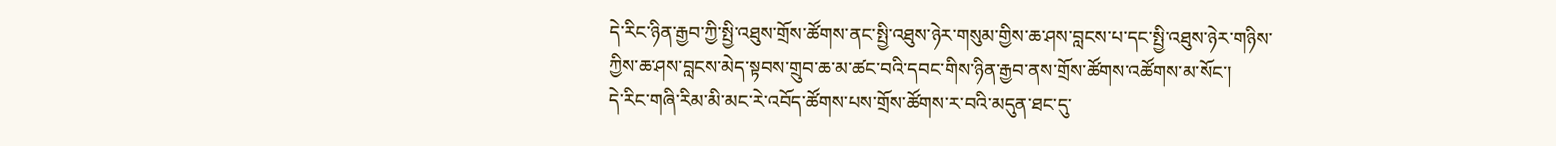དེ་རིང་ཉིན་རྒྱབ་ཀྱི་སྤྱི་འཐུས་གྲོས་ཚོགས་ནང་སྤྱི་འཐུས་ཉེར་གསུམ་གྱིས་ཆ་ཤས་བླངས་པ་དང་སྤྱི་འཐུས་ཉེར་གཉིས་ཀྱིས་ཆ་ཤས་བླངས་མེད་སྟབས་གྲུབ་ཆ་མ་ཚང་བའི་དབང་གིས་ཉིན་རྒྱབ་ནས་གྲོས་ཚོགས་འཚོགས་མ་སོང་།
དེ་རིང་གཞི་རིམ་མི་མང་རེ་འབོད་ཚོགས་པས་གྲོས་ཚོགས་ར་བའི་མདུན་ཐང་དུ་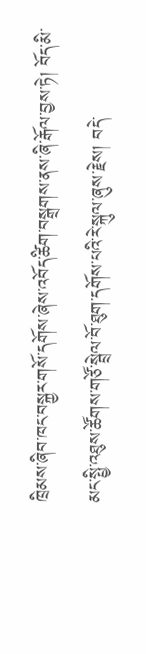ཁྲིམས་ཞིབ་ཁང་བསྐྱར་གསོ་དགོས་ཞེས་འབོད་ཚིག་བསྒྲགས་ནས་ཞི་རྒོལ་བྱས་ཏེ། བོད་མི་མང་སྤྱི་འཐུས་ཚོགས་གཙོ་སྦྲེལ་བོ་ཐུག་དགོས་པའི་རེ་སྐུལ་ཞུས་རྗེས། བདེ་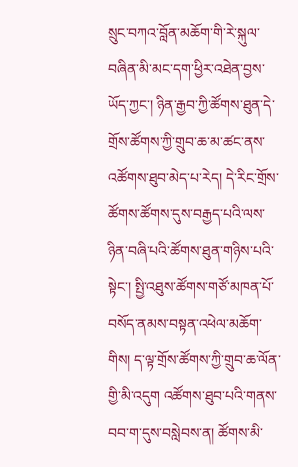སྲུང་བཀའ་བློན་མཆོག་གི་རེ་སྐུལ་བཞིན་མི་མང་དག་ཕྱིར་འཐེན་བྱས་ཡོད་ཀྱང་། ཉིན་རྒྱབ་ཀྱི་ཚོགས་ཐུན་དེ་གྲོས་ཚོགས་ཀྱི་གྲུབ་ཆ་མ་ཚང་ནས་འཚོགས་ཐུབ་མེད་པ་རེད། དེ་རིང་གྲོས་ཚོགས་ཚོགས་དུས་བརྒྱད་པའི་ལས་ཉིན་བཞི་པའི་ཚོགས་ཐུན་གཉིས་པའི་སྟེང་། སྤྱི་འཐུས་ཚོགས་གཙོ་མཁན་པོ་བསོད་ནམས་བསྟན་འཕེལ་མཆོག་གིས། ད་ལྟ་གྲོས་ཚོགས་ཀྱི་གྲུབ་ཆ་ལོན་གྱི་མི་འདུག འཚོགས་ཐུབ་པའི་གནས་བབ་ག་དུས་བསླེབས་ན། ཚོགས་མི་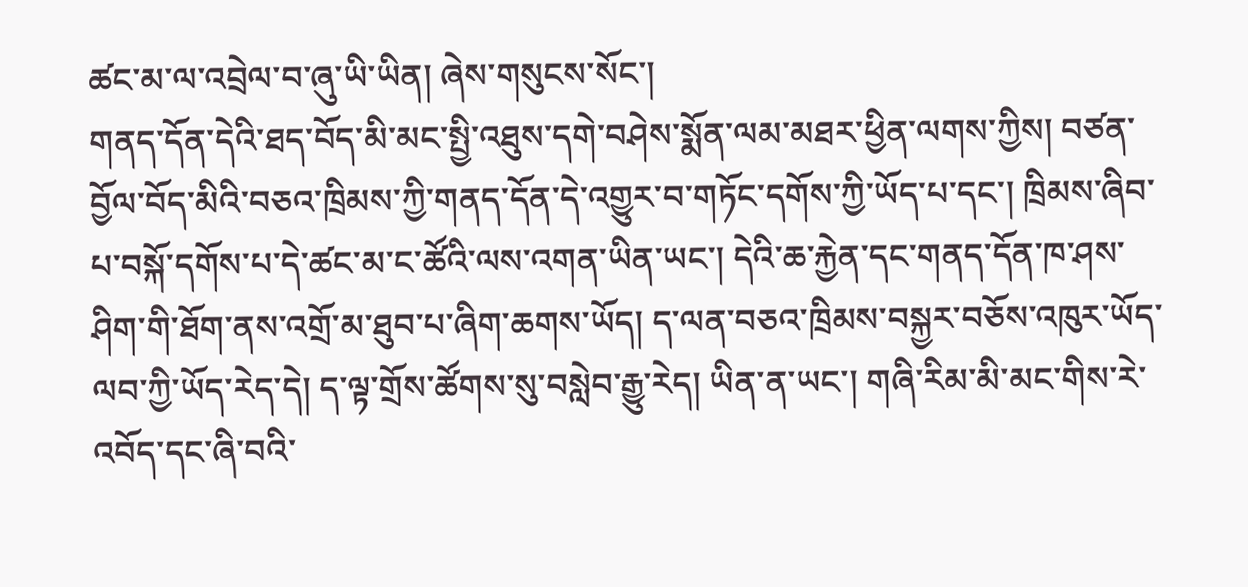ཚང་མ་ལ་འབྲེལ་བ་ཞུ་ཡི་ཡིན། ཞེས་གསུངས་སོང་།
གནད་དོན་དེའི་ཐད་བོད་མི་མང་སྤྱི་འཐུས་དགེ་བཤེས་སྨོན་ལམ་མཐར་ཕྱིན་ལགས་ཀྱིས། བཙན་བྱོལ་བོད་མིའི་བཅའ་ཁྲིམས་ཀྱི་གནད་དོན་དེ་འགྱུར་བ་གཏོང་དགོས་ཀྱི་ཡོད་པ་དང་། ཁྲིམས་ཞིབ་པ་བསྐོ་དགོས་པ་དེ་ཚང་མ་ང་ཚོའི་ལས་འགན་ཡིན་ཡང་། དེའི་ཆ་རྐྱེན་དང་གནད་དོན་ཁ་ཤས་ཤིག་གི་ཐོག་ནས་འགྲོ་མ་ཐུབ་པ་ཞིག་ཆགས་ཡོད། ད་ལན་བཅའ་ཁྲིམས་བསྐྱར་བཅོས་འཁུར་ཡོད་ལབ་ཀྱི་ཡོད་རེད་དེ། ད་ལྟ་གྲོས་ཚོགས་སུ་བསླེབ་རྒྱུ་རེད། ཡིན་ན་ཡང་། གཞི་རིམ་མི་མང་གིས་རེ་འབོད་དང་ཞི་བའི་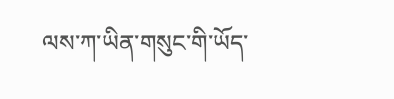ལས་ཀ་ཡིན་གསུང་གི་ཡོད་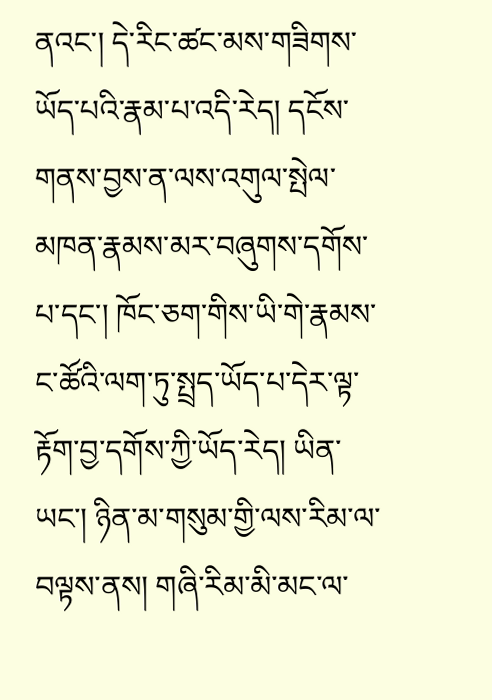ནའང་། དེ་རིང་ཚང་མས་གཟིགས་ཡོད་པའི་རྣམ་པ་འདི་རེད། དངོས་གནས་བྱས་ན་ལས་འགུལ་སྤེལ་མཁན་རྣམས་མར་བཞུགས་དགོས་པ་དང་། ཁོང་ཅག་གིས་ཡི་གེ་རྣམས་ང་ཚོའི་ལག་ཏུ་སྤྲད་ཡོད་པ་དེར་ལྟ་རྟོག་བྱ་དགོས་ཀྱི་ཡོད་རེད། ཡིན་ཡང་། ཉིན་མ་གསུམ་གྱི་ལས་རིམ་ལ་བལྟས་ནས། གཞི་རིམ་མི་མང་ལ་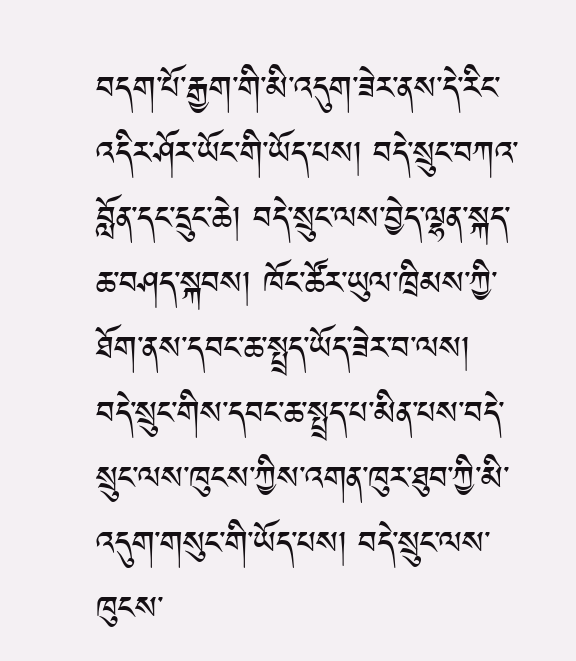བདག་པོ་རྒྱག་གི་མི་འདུག་ཟེར་ནས་དེ་རིང་འདིར་ཤོར་ཡོང་གི་ཡོད་པས། བདེ་སྲུང་བཀའ་བློན་དང་དྲུང་ཆེ། བདེ་སྲུང་ལས་བྱེད་ལྷན་སྐད་ཆ་བཤད་སྐབས། ཁོང་ཚོར་ཡུལ་ཁྲིམས་ཀྱི་ཐོག་ནས་དབང་ཆ་སྤྲད་ཡོད་ཟེར་བ་ལས། བདེ་སྲུང་གིས་དབང་ཆ་སྤྲད་པ་མིན་པས་བདེ་སྲུང་ལས་ཁུངས་ཀྱིས་འགན་ཁུར་ཐུབ་ཀྱི་མི་འདུག་གསུང་གི་ཡོད་པས། བདེ་སྲུང་ལས་ཁུངས་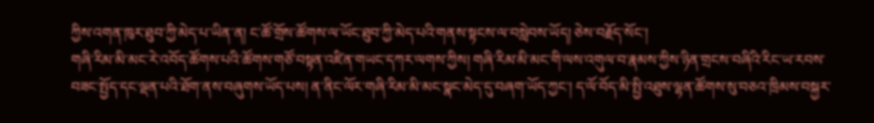ཀྱིས་འགན་ཁུར་ཐུབ་ཀྱི་མེད་པ་ཡིན་ན། ང་ཚོ་གྲོས་ཚོགས་ལ་ཡོང་ཐུབ་ཀྱི་མེད་པའི་གནས་སྟངས་ལ་བསླེབས་ཡོད། ཅེས་བརྗོད་སོང་།
གཞི་རིམ་མི་མང་རེ་འབོད་ཚོགས་པའི་ཚོགས་གཙོ་བསྟན་འཛིན་གཡང་དཀར་ལགས་ཀྱིས། གཞི་རིམ་མི་མང་གི་ལས་འགུལ་བ་རྣམས་ཀྱིས་ཉིན་གྲངས་བཞིའི་རིང་ཡ་རབས་བཟང་སྤྱོད་དང་ལྡན་པའི་ཐོག་ནས་བཞུགས་ཡོད་པས། ན་ནིང་ལོར་གཞི་རིམ་མི་མང་སྣང་མེད་དུ་བཞག་ཡོད་ཀྱང་། ད་ལོ་བོད་མི་སྤྱི་འཐུས་ལྷན་ཚོགས་སུ་བཅའ་ཁྲིམས་བསྐྱར་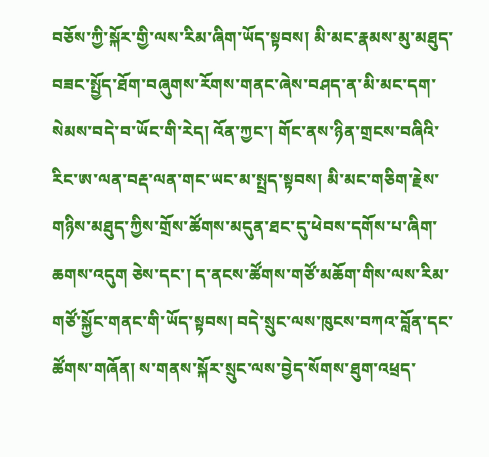བཅོས་ཀྱི་སྐོར་གྱི་ལས་རིམ་ཞིག་ཡོད་སྟབས། མི་མང་རྣམས་མུ་མཐུད་བཟང་སྤྱོད་ཐོག་བཞུགས་རོགས་གནང་ཞེས་བཤད་ན་མི་མང་དག་སེམས་བདེ་བ་ཡོང་གི་རེད། འོན་ཀྱང་། གོང་ནས་ཉིན་གྲངས་བཞིའི་རིང་ཨ་ལན་བརྡ་ལན་གང་ཡང་མ་སྤྲད་སྟབས། མི་མང་གཅིག་རྗེས་གཉིས་མཐུད་ཀྱིས་གྲོས་ཚོགས་མདུན་ཐང་དུ་ཕེབས་དགོས་པ་ཞིག་ཆགས་འདུག ཅེས་དང་། ད་ནངས་ཚོགས་གཙོ་མཆོག་གིས་ལས་རིམ་གཙོ་སྐྱོང་གནང་གི་ཡོད་སྟབས། བདེ་སྲུང་ལས་ཁུངས་བཀའ་བློན་དང་ཚོགས་གཞོན། ས་གནས་སྐོར་སྲུང་ལས་བྱེད་སོགས་ཐུག་འཕྲད་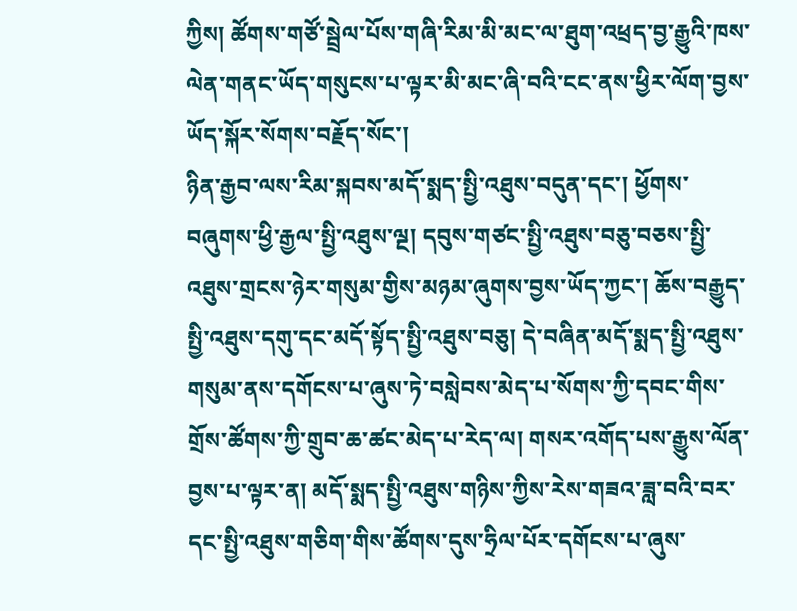ཀྱིས། ཚོགས་གཙོ་སྦྲེལ་པོས་གཞི་རིམ་མི་མང་ལ་ཐུག་འཕྲད་བྱ་རྒྱུའི་ཁས་ལེན་གནང་ཡོད་གསུངས་པ་ལྟར་མི་མང་ཞི་བའི་ངང་ནས་ཕྱིར་ལོག་བྱས་ཡོད་སྐོར་སོགས་བརྗོད་སོང་།
ཉིན་རྒྱབ་ལས་རིམ་སྐབས་མདོ་སྨད་སྤྱི་འཐུས་བདུན་དང་། ཕྱོགས་བཞུགས་ཕྱི་རྒྱལ་སྤྱི་འཐུས་ལྔ། དབུས་གཙང་སྤྱི་འཐུས་བཅུ་བཅས་སྤྱི་འཐུས་གྲངས་ཉེར་གསུམ་གྱིས་མཉམ་ཞུགས་བྱས་ཡོད་ཀྱང་། ཆོས་བརྒྱུད་སྤྱི་འཐུས་དགུ་དང་མདོ་སྟོད་སྤྱི་འཐུས་བཅུ། དེ་བཞིན་མདོ་སྨད་སྤྱི་འཐུས་གསུམ་ནས་དགོངས་པ་ཞུས་ཏེ་བསླེབས་མེད་པ་སོགས་ཀྱི་དབང་གིས་གྲོས་ཚོགས་ཀྱི་གྲུབ་ཆ་ཚང་མེད་པ་རེད་ལ། གསར་འགོད་པས་རྒྱུས་ལོན་བྱས་པ་ལྟར་ན། མདོ་སྨད་སྤྱི་འཐུས་གཉིས་ཀྱིས་རེས་གཟའ་ཟླ་བའི་བར་དང་སྤྱི་འཐུས་གཅིག་གིས་ཚོགས་དུས་ཧྲིལ་པོར་དགོངས་པ་ཞུས་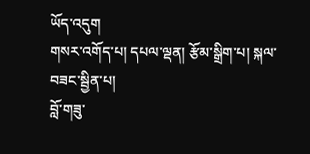ཡོད་འདུག
གསར་འགོད་པ། དཔལ་ལྡན། རྩོམ་སྒྲིག་པ། སྐལ་བཟང་སྦྱིན་པ།
བློ་གཟུ་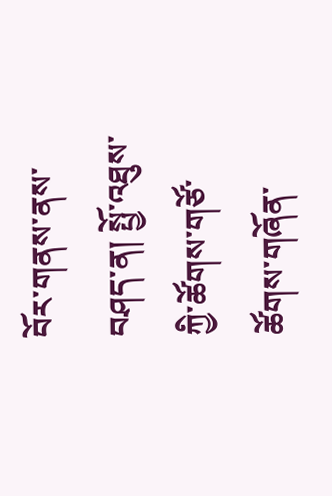བོར་གནས་ནས་བཤད་ན། སྤྱོ་འཐུས་ཀྱི་ཚོགས་གཙོ་ཚོགས་གཞོན་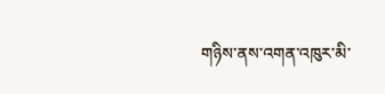གཉིས་ནས་འགན་འཁུར་མི་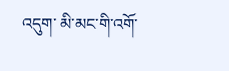འདུག་ མི་མང་གི་འགོ་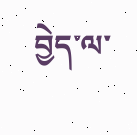བྱེད་ལ་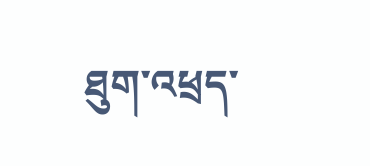ཐུག་འཕྲད་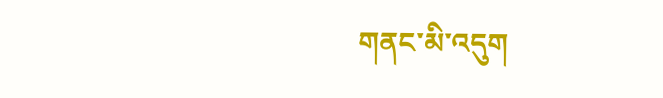གནང་མི་འདུག